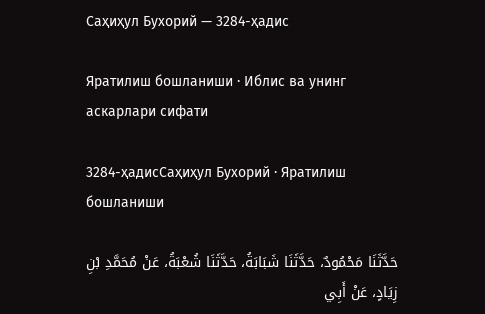Саҳиҳул Бухорий — 3284-ҳадис

Яратилиш бошланиши · Иблис ва унинг аскарлари сифати

3284-ҳадисСаҳиҳул Бухорий · Яратилиш бошланиши

حَدَّثَنَا مَحْمُودٌ، حَدَّثَنَا شَبَابَةُ، حَدَّثَنَا شُعْبَةُ، عَنْ مُحَمَّدِ بْنِ زِيَادٍ، عَنْ أَبِي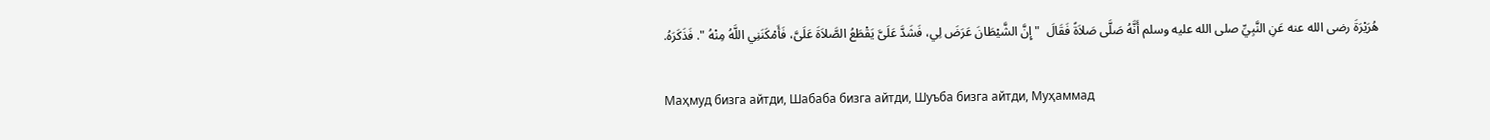هُرَيْرَةَ رضى الله عنه عَنِ النَّبِيِّ صلى الله عليه وسلم أَنَّهُ صَلَّى صَلاَةً فَقَالَ  " إِنَّ الشَّيْطَانَ عَرَضَ لِي، فَشَدَّ عَلَىَّ يَقْطَعُ الصَّلاَةَ عَلَىَّ، فَأَمْكَنَنِي اللَّهُ مِنْهُ ". فَذَكَرَهُ.

Маҳмуд бизга айтди, Шабаба бизга айтди, Шуъба бизга айтди, Муҳаммад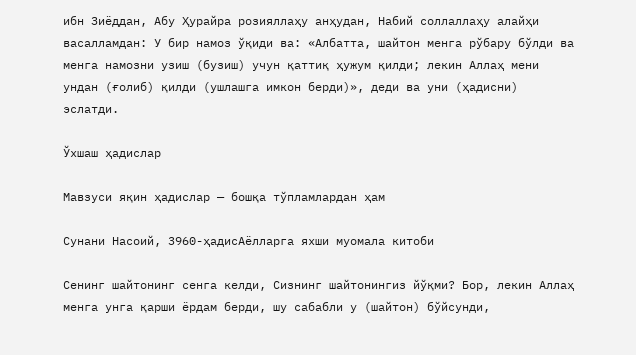ибн Зиёддан, Абу Ҳурайра розияллаҳу анҳудан, Набий соллаллаҳу алайҳи васалламдан: У бир намоз ўқиди ва: «Албатта, шайтон менга рўбару бўлди ва менга намозни узиш (бузиш) учун қаттиқ ҳужум қилди; лекин Аллаҳ мени ундан (ғолиб) қилди (ушлашга имкон берди)», деди ва уни (ҳадисни) эслатди.

Ўхшаш ҳадислар

Мавзуси яқин ҳадислар — бошқа тўпламлардан ҳам

Сунани Насоий, 3960-ҳадисАёлларга яхши муомала китоби

Сенинг шайтонинг сенга келди, Сизнинг шайтонингиз йўқми? Бор, лекин Аллаҳ менга унга қарши ёрдам берди, шу сабабли у (шайтон) бўйсунди,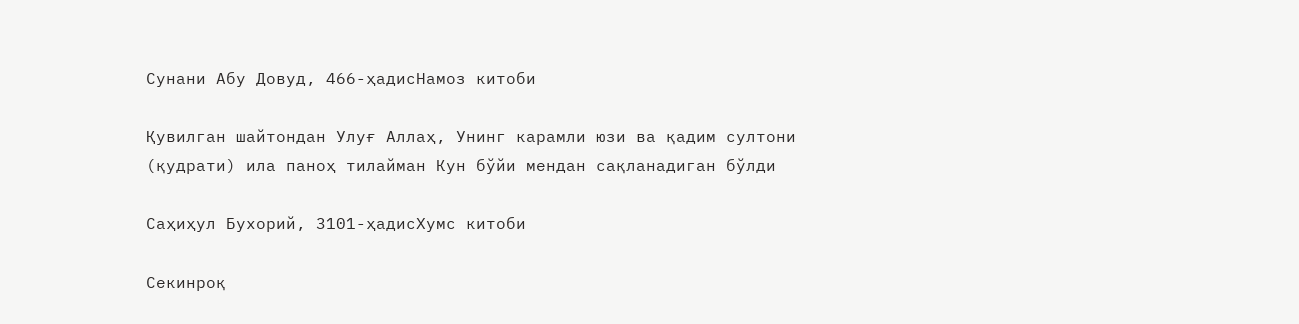Сунани Абу Довуд, 466-ҳадисНамоз китоби

Қувилган шайтондан Улуғ Аллаҳ, Унинг карамли юзи ва қадим султони (қудрати) ила паноҳ тилайман Кун бўйи мендан сақланадиган бўлди

Саҳиҳул Бухорий, 3101-ҳадисХумс китоби

Секинроқ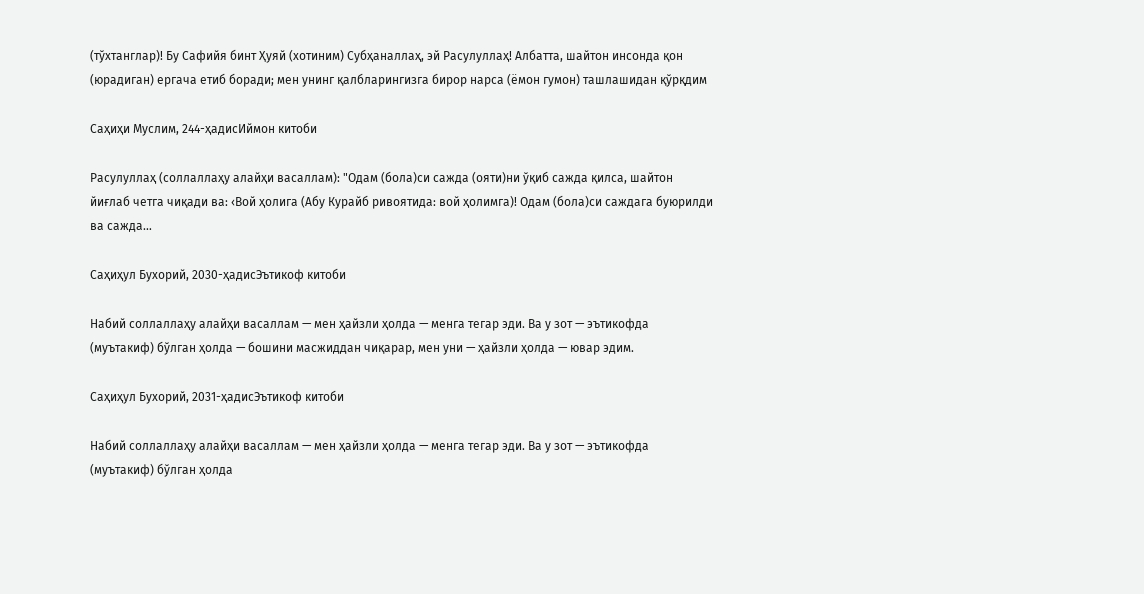(тўхтанглар)! Бу Сафийя бинт Ҳуяй (хотиним) Субҳаналлаҳ, эй Расулуллаҳ! Албатта, шайтон инсонда қон (юрадиган) ергача етиб боради; мен унинг қалбларингизга бирор нарса (ёмон гумон) ташлашидан қўрқдим

Саҳиҳи Муслим, 244-ҳадисИймон китоби

Расулуллаҳ (соллаллаҳу алайҳи васаллам): "Одам (бола)си сажда (ояти)ни ўқиб сажда қилса, шайтон йиғлаб четга чиқади ва: ‹Вой ҳолига (Абу Курайб ривоятида: вой ҳолимга)! Одам (бола)си саждага буюрилди ва сажда…

Саҳиҳул Бухорий, 2030-ҳадисЭътикоф китоби

Набий соллаллаҳу алайҳи васаллам — мен ҳайзли ҳолда — менга тегар эди. Ва у зот — эътикофда (муътакиф) бўлган ҳолда — бошини масжиддан чиқарар, мен уни — ҳайзли ҳолда — ювар эдим.

Саҳиҳул Бухорий, 2031-ҳадисЭътикоф китоби

Набий соллаллаҳу алайҳи васаллам — мен ҳайзли ҳолда — менга тегар эди. Ва у зот — эътикофда (муътакиф) бўлган ҳолда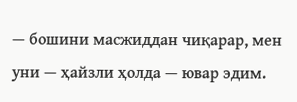— бошини масжиддан чиқарар, мен уни — ҳайзли ҳолда — ювар эдим.